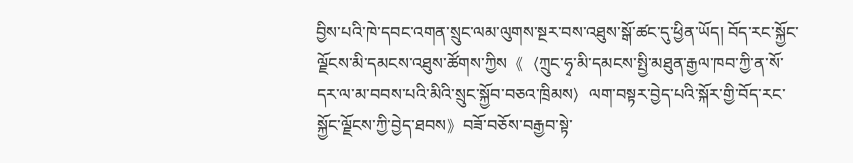བྱིས་པའི་ཁེ་དབང་འགན་སྲུང་ལམ་ལུགས་སྔར་བས་འཐུས་སྒོ་ཚང་དུ་ཕྱིན་ཡོད། བོད་རང་སྐྱོང་ལྗོངས་མི་དམངས་འཐུས་ཚོགས་ཀྱིས《〈ཀྲུང་ཧྭ་མི་དམངས་སྤྱི་མཐུན་རྒྱལ་ཁབ་ཀྱི་ན་སོ་དར་ལ་མ་བབས་པའི་མིའི་སྲུང་སྐྱོབ་བཅའ་ཁྲིམས〉ལག་བསྟར་བྱེད་པའི་སྐོར་གྱི་བོད་རང་སྐྱོང་ལྗོངས་ཀྱི་བྱེད་ཐབས》བཟོ་བཅོས་བརྒྱབ་སྟེ་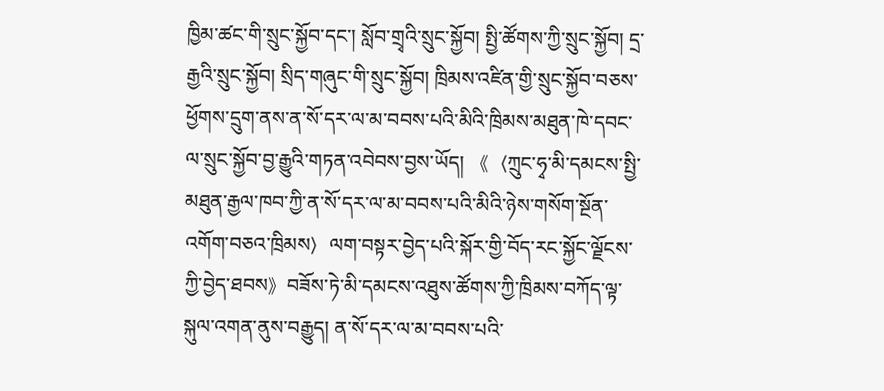ཁྱིམ་ཚང་གི་སྲུང་སྐྱོབ་དང་། སློབ་གྲྭའི་སྲུང་སྐྱོབ། སྤྱི་ཚོགས་ཀྱི་སྲུང་སྐྱོབ། དྲ་རྒྱའི་སྲུང་སྐྱོབ། སྲིད་གཞུང་གི་སྲུང་སྐྱོབ། ཁྲིམས་འཛིན་གྱི་སྲུང་སྐྱོབ་བཅས་ཕྱོགས་དྲུག་ནས་ན་སོ་དར་ལ་མ་བབས་པའི་མིའི་ཁྲིམས་མཐུན་ཁེ་དབང་ལ་སྲུང་སྐྱོབ་བྱ་རྒྱུའི་གཏན་འབེབས་བྱས་ཡོད། 《〈ཀྲུང་ཧྭ་མི་དམངས་སྤྱི་མཐུན་རྒྱལ་ཁབ་ཀྱི་ན་སོ་དར་ལ་མ་བབས་པའི་མིའི་ཉེས་གསོག་སྔོན་འགོག་བཅའ་ཁྲིམས〉ལག་བསྟར་བྱེད་པའི་སྐོར་གྱི་བོད་རང་སྐྱོང་ལྗོངས་ཀྱི་བྱེད་ཐབས》བཟོས་ཏེ་མི་དམངས་འཐུས་ཚོགས་ཀྱི་ཁྲིམས་བཀོད་ལྟ་སྐུལ་འགན་ནུས་བརྒྱུད། ན་སོ་དར་ལ་མ་བབས་པའི་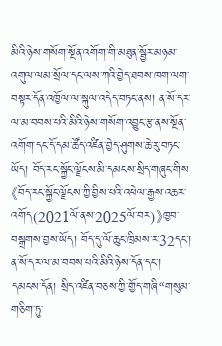མིའི་ཉེས་གསོག་སྔོན་འགོག་གི་མཐུན་སྦྱོར་མཉམ་འགུལ་ལམ་སྲོལ་དང་ལས་ཀའི་བྱེད་ཐབས་ཁག་ལག་བསྟར་དོན་འཁྱོལ་ལ་སྐུལ་འདེད་བཏང་ནས། ན་སོ་དར་ལ་མ་བབས་པའི་མིའི་ཉེས་གསོག་འབྱུང་རྩ་ནས་སྔོན་འགོག་དང་དོ་དམ་ཚོད་འཛིན་བྱེད་ཤུགས་ཆེ་རུ་བཏང་ཡོད། བོད་རང་སྐྱོང་ལྗོངས་མི་དམངས་སྲིད་གཞུང་གིས《བོད་རང་སྐྱོང་ལྗོངས་ཀྱི་བྱིས་པའི་འཕེལ་རྒྱས་འཆར་འགོད(2021ལོ་ནས་2025ལོ་བར)》ཁྱབ་བསྒྲགས་བྱས་ཡོད། བོད་དུ་ལོ་ཆུང་ཁྲིམས་ར་32དང་། ན་སོ་དར་ལ་མ་བབས་པའི་མིའི་ཉེས་དོན་དང་། དམངས་དོན། སྲིད་འཛིན་བཅས་ཀྱི་གྱོད་གཞི“གསུམ་གཅིག་ཏུ་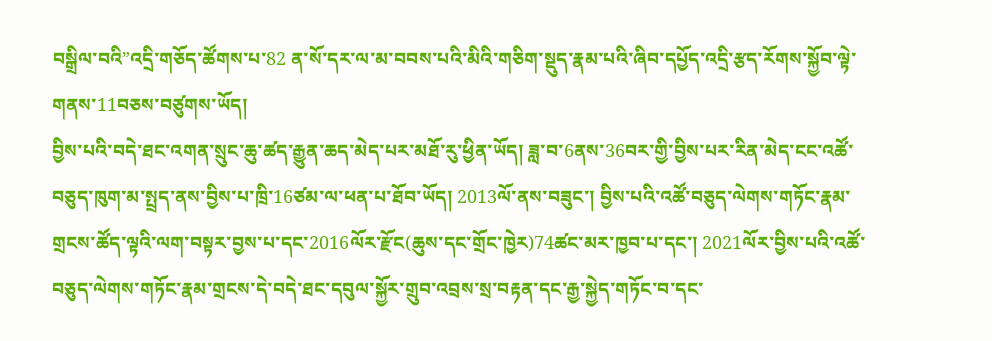བསྒྲིལ་བའི”འདྲི་གཅོད་ཚོགས་པ་82 ན་སོ་དར་ལ་མ་བབས་པའི་མིའི་གཅིག་སྡུད་རྣམ་པའི་ཞིབ་དཔྱོད་འདྲི་རྩད་རོགས་སྐྱོབ་ལྟེ་གནས་11བཅས་བཙུགས་ཡོད།
བྱིས་པའི་བདེ་ཐང་འགན་སྲུང་ཆུ་ཚད་རྒྱུན་ཆད་མེད་པར་མཐོ་རུ་ཕྱིན་ཡོད། ཟླ་བ་6ནས་36བར་གྱི་བྱིས་པར་རིན་མེད་ངང་འཚོ་བཅུད་ཁུག་མ་སྤྲད་ནས་བྱིས་པ་ཁྲི་16ཙམ་ལ་ཕན་པ་ཐོབ་ཡོད། 2013ལོ་ནས་བཟུང་། བྱིས་པའི་འཚོ་བཅུད་ལེགས་གཏོང་རྣམ་གྲངས་ཚོད་ལྟའི་ལག་བསྟར་བྱས་པ་དང་2016ལོར་རྫོང(ཆུས་དང་གྲོང་ཁྱེར)74ཚང་མར་ཁྱབ་པ་དང་། 2021ལོར་བྱིས་པའི་འཚོ་བཅུད་ལེགས་གཏོང་རྣམ་གྲངས་དེ་བདེ་ཐང་དབུལ་སྐྱོར་གྲུབ་འབྲས་སྲ་བརྟན་དང་རྒྱ་སྐྱེད་གཏོང་བ་དང་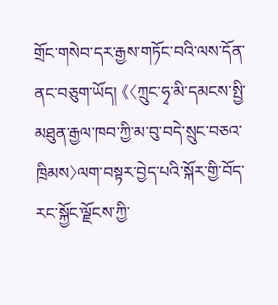གྲོང་གསེབ་དར་རྒྱས་གཏོང་བའི་ལས་དོན་ནང་བཅུག་ཡོད། 《〈ཀྲུང་ཧྭ་མི་དམངས་སྤྱི་མཐུན་རྒྱལ་ཁབ་ཀྱི་མ་བུ་བདེ་སྲུང་བཅའ་ཁྲིམས〉ལག་བསྟར་བྱེད་པའི་སྐོར་གྱི་བོད་རང་སྐྱོང་ལྗོངས་ཀྱི་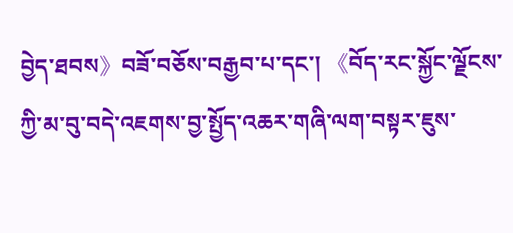བྱེད་ཐབས》བཟོ་བཅོས་བརྒྱབ་པ་དང་། 《བོད་རང་སྐྱོང་ལྗོངས་ཀྱི་མ་བུ་བདེ་འཇགས་བྱ་སྤྱོད་འཆར་གཞི་ལག་བསྟར་ཇུས་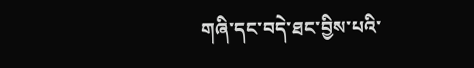གཞི་དང་བདེ་ཐང་བྱིས་པའི་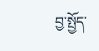བྱ་སྤྱོད་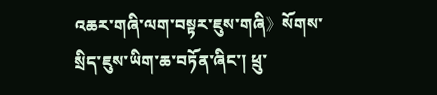འཆར་གཞི་ལག་བསྟར་ཇུས་གཞི》སོགས་སྲིད་ཇུས་ཡིག་ཆ་བཏོན་ཞིང་། ཕྲུ་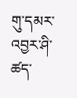གུ་དམར་འབྱར་ཤི་ཚད་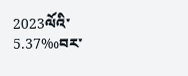2023ལོའི་5.37‰བར་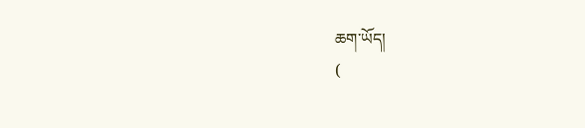ཆག་ཡོད།
(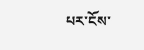པར་ངོས་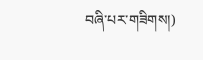བཞི་པར་གཟིགས།)